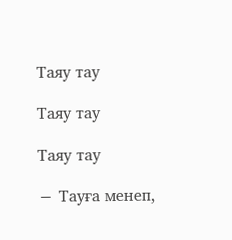Таяу тау

Таяу тау

Таяу тау

− Тауға менеп,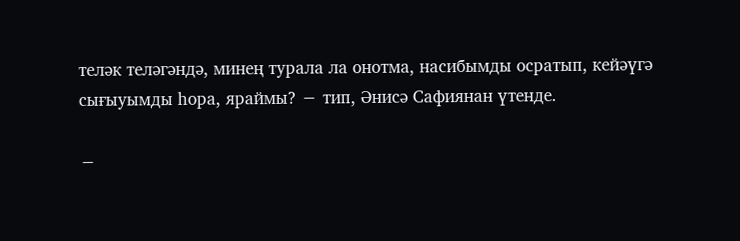теләк теләгәндә, минең турала ла онотма, насибымды осратып, кейәүгә сығыуымды һора, яраймы? − тип, Әнисә Сафиянан үтенде.

−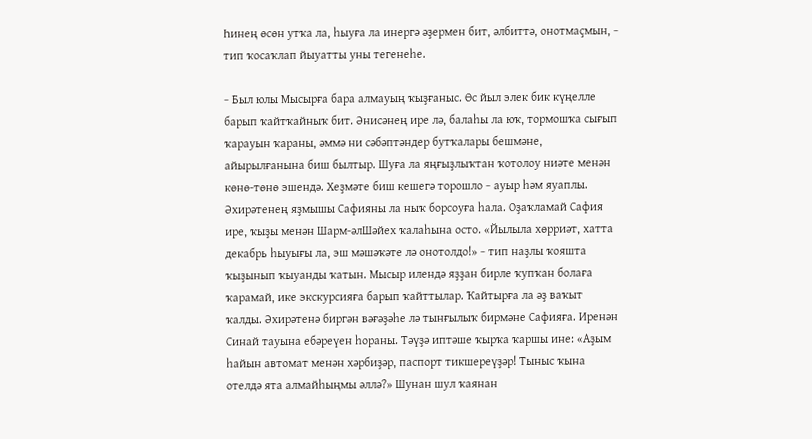Һинең өсөн утҡа ла, һыуға ла инергә әҙермен бит, әлбиттә, онотмаҫмын, − тип ҡосаҡлап йыуатты уны тегенеһе.

− Был юлы Мысырға бара алмауың ҡыҙғаныс. Өс йыл элек бик күңелле барып ҡайтҡайныҡ бит. Әнисәнең ире лә, балаһы ла юҡ, тормошҡа сығып ҡарауын ҡараны, әммә ни сәбәптәндер бутҡалары бешмәне, айырылғанына биш былтыр. Шуға ла яңғыҙлыҡтан ҡотолоу ниәте менән көнө-төнө эшендә. Хеҙмәте биш кешегә торошло − ауыр һәм яуаплы. Әхирәтенең яҙмышы Сафияны ла ныҡ борсоуға һала. Оҙаҡламай Сафия ире, ҡыҙы менән Шарм-әлШәйех ҡалаһына осто. «Йылыла хөрриәт, хатта декабрь һыуығы ла, эш мәшәҡәте лә онотолдо!» − тип наҙлы ҡояшта ҡыҙынып ҡыуанды ҡатын. Мысыр илендә яҙҙан бирле ҡупҡан болаға ҡарамай, ике экскурсияға барып ҡайттылар. Ҡайтырға ла әҙ ваҡыт ҡалды. Әхирәтенә биргән вәғәҙәһе лә тынғылыҡ бирмәне Сафияға. Иренән Синай тауына ебәреүен һораны. Тәүҙә иптәше ҡырҡа ҡаршы ине: «Аҙым һайын автомат менән хәрбиҙәр, паспорт тикшереүҙәр! Тыныс ҡына отелдә ята алмайһыңмы әллә?» Шунан шул ҡаянан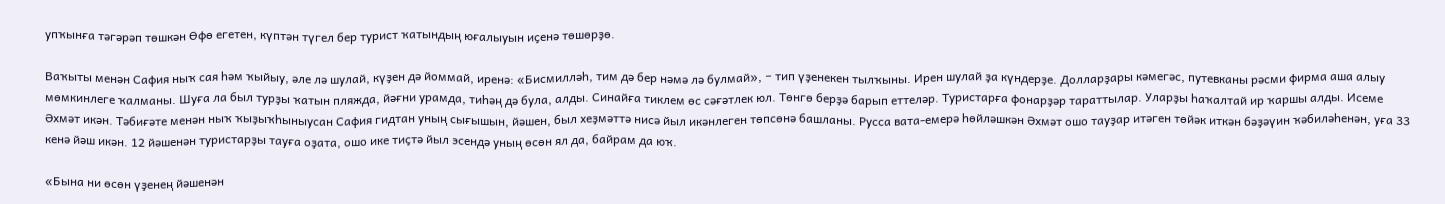упҡынға тәгәрәп төшкән Өфө егетен, күптән түгел бер турист ҡатындың юғалыуын иҫенә төшөрҙө.

Ваҡыты менән Сафия ныҡ сая һәм ҡыйыу, әле лә шулай, күҙен дә йоммай, иренә: «Бисмилләһ, тим дә бер нәмә лә булмай», − тип үҙенекен тылҡыны. Ирен шулай ҙа күндерҙе. Долларҙары кәмегәс, путевканы рәсми фирма аша алыу мөмкинлеге ҡалманы. Шуға ла был турҙы ҡатын пляжда, йәғни урамда, тиһәң дә була, алды. Синайға тиклем өс сәғәтлек юл. Төнгө берҙә барып еттеләр. Туристарға фонарҙәр тараттылар. Уларҙы һаҡалтай ир ҡаршы алды. Исеме Әхмәт икән. Тәбиғәте менән ныҡ ҡыҙыҡһыныусан Сафия гидтан уның сығышын, йәшен, был хеҙмәттә нисә йыл икәнлеген төпсөнә башланы. Русса вата-емерә һөйләшкән Әхмәт ошо тауҙар итәген төйәк иткән бәҙәүин ҡәбиләһенән, уға 33 кенә йәш икән. 12 йәшенән туристарҙы тауға оҙата, ошо ике тиҫтә йыл эсендә уның өсөн ял да, байрам да юҡ.

«Бына ни өсөн үҙенең йәшенән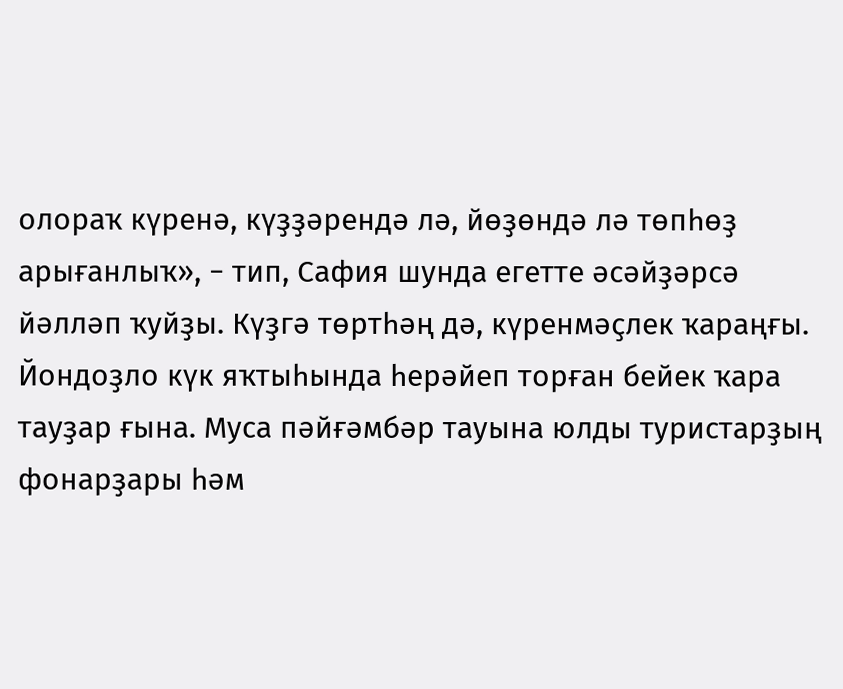олораҡ күренә, күҙҙәрендә лә, йөҙөндә лә төпһөҙ арығанлыҡ», − тип, Сафия шунда егетте әсәйҙәрсә йәлләп ҡуйҙы. Күҙгә төртһәң дә, күренмәҫлек ҡараңғы. Йондоҙло күк яҡтыһында һерәйеп торған бейек ҡара тауҙар ғына. Муса пәйғәмбәр тауына юлды туристарҙың фонарҙары һәм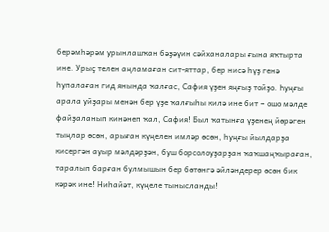берәмһәрәм урынлашҡан бәҙәүин сәйханалары ғына яҡтырта ине. Урыҫ телен аңламаған сит-яттар, бер нисә һүҙ генә һупалаған гид янында ҡалғас, Сафия үҙен яңғыҙ тойҙо. Һуңғы арала уйҙары менән бер үҙе ҡалғыһы килә ине бит − ошо мәлде файҙаланып кинәнеп ҡал, Сафия! Был ҡатынға үҙенең йөрәген тыңлар өсөн, арыған күңелен имләр өсөн, һуңғы йылдарҙа кисергән ауыр мәлдәрҙән, буш борсолоуҙарҙан ҡаҡшаңҡыраған, таралып барған булмышын бер бөтөнгә әйләндерер өсөн бик кәрәк ине! Ниһайәт, күңеле тынысланды!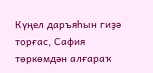Күңел даръяһын гиҙә торғас, Сафия төркөмдән алғараҡ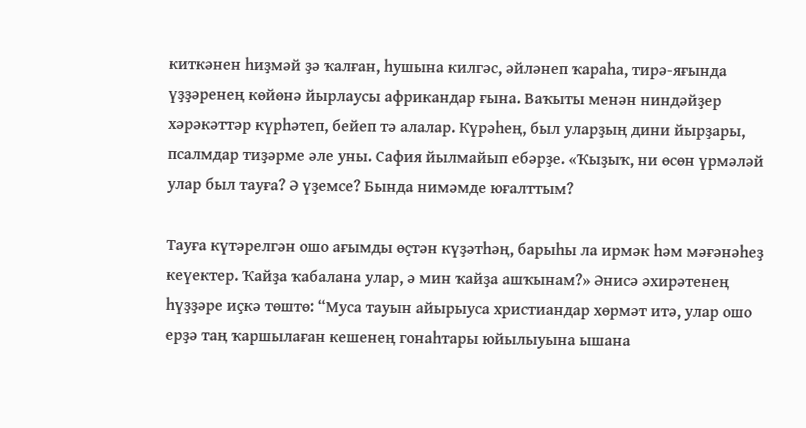киткәнен һиҙмәй ҙә ҡалған, һушына килгәс, әйләнеп ҡараһа, тирә-яғында үҙҙәренең көйөнә йырлаусы африкандар ғына. Ваҡыты менән ниндәйҙер хәрәкәттәр күрһәтеп, бейеп тә алалар. Күрәһең, был уларҙың дини йырҙары, псалмдар тиҙәрме әле уны. Сафия йылмайып ебәрҙе. «Ҡыҙыҡ, ни өсөн үрмәләй улар был тауға? Ә үҙемсе? Бында нимәмде юғалттым?

Тауға күтәрелгән ошо ағымды өҫтән күҙәтһәң, барыһы ла ирмәк һәм мәғәнәһеҙ кеүектер. Ҡайҙа ҡабалана улар, ә мин ҡайҙа ашҡынам?» Әнисә әхирәтенең һүҙҙәре иҫкә төштө: “Муса тауын айырыуса христиандар хөрмәт итә, улар ошо ерҙә таң ҡаршылаған кешенең гонаһтары юйылыуына ышана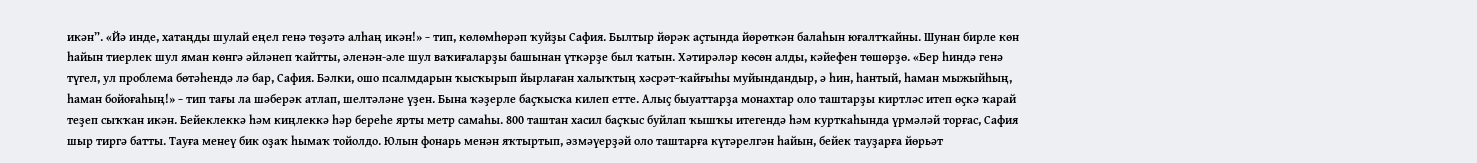икән”. «Йә инде, хатаңды шулай еңел генә төҙәтә алһаң икән!» − тип, көлөмһөрәп ҡуйҙы Сафия. Былтыр йөрәк аҫтында йөрөткән балаһын юғалтҡайны. Шунан бирле көн һайын тиерлек шул яман көнгә әйләнеп ҡайтты, әленән-әле шул ваҡиғаларҙы башынан үткәрҙе был ҡатын. Хәтирәләр көсөн алды, кәйефен төшөрҙө. «Бер һиндә генә түгел, ул проблема бөтәһендә лә бар, Сафия. Бәлки, ошо псалмдарын ҡысҡырып йырлаған халыҡтың хәсрәт-ҡайғыһы муйындандыр, ә һин, һантый, һаман мыжыйһың, һаман бойоғаһың!» − тип тағы ла шәберәк атлап, шелтәләне үҙен. Бына ҡәҙерле баҫҡысҡа килеп етте. Алыҫ быуаттарҙа монахтар оло таштарҙы киртләс итеп өҫкә ҡарай теҙеп сыҡҡан икән. Бейеклеккә һәм киңлеккә һәр береһе ярты метр самаһы. 800 таштан хасил баҫҡыс буйлап ҡышҡы итегендә һәм курткаһында үрмәләй торғас, Сафия шыр тиргә батты. Тауға менеү бик оҙаҡ һымаҡ тойолдо. Юлын фонарь менән яҡтыртып, әзмәүерҙәй оло таштарға күтәрелгән һайын, бейек тауҙарға йөрьәт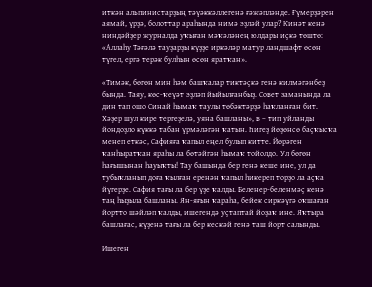иткән альпинистарҙың тәүәккәллегенә ғәжәпләнде. Ғүмерҙәрен аямай, үрҙә, болоттар араһында нимә эҙләй улар? Кинәт кенә ниндәйҙер журналда уҡыған мәҡәләнең юлдары иҫкә төштө: «Аллаһу Тәғәлә тауҙарҙы күҙҙе иркәләр матур ландшафт өсөн түгел, ергә терәк булһын өсөн яратҡан».

«Тимәк, бөгөн мин һәм башҡалар тиктәҫкә генә килмәгәнбеҙ бында. Таяу, көс-ҡеүәт эҙләп йыйылғанбыҙ. Совет заманында ла дин тап ошо Синай һымаҡ таулы төбәктәрҙә һаҡланған бит. Хәҙер шул кире тергеҙелә, уяна башланы», в – тип уйланды йондоҙло күккә табан үрмәләгән ҡатын. Һигеҙ йөҙөнсө баҫҡысҡа менеп еткәс, Сафияға ҡапыл еңел булып китте. Йөрәген ҡанһыратҡан яраһы ла бөтәйгән һымаҡ тойолдо. Ул бөгөн һағышынан һауыҡты! Тау башында бер генә кеше ине, ул да тубыҡланып доға ҡылған еренән ҡапыл һикереп торҙо ла аҫҡа йүгерҙе. Сафия тағы ла бер үҙе ҡалды. Беленер-беленмәҫ кенә таң һыҙыла башланы. Ян-яғын ҡараһа, бейек сиркәүгә оҡшаған йортто шәйләп ҡалды, ишегендә уҫтаптай йоҙаҡ ине. Яҡтыра башлағас, күҙенә тағы ла бер кескәй генә таш йорт салынды.

Ишеген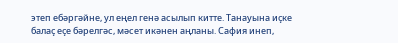этеп ебәргәйне, ул еңел генә асылып китте. Танауына иҫке балаҫ еҫе бәрелгәс, мәсет икәнен аңланы. Сафия инеп,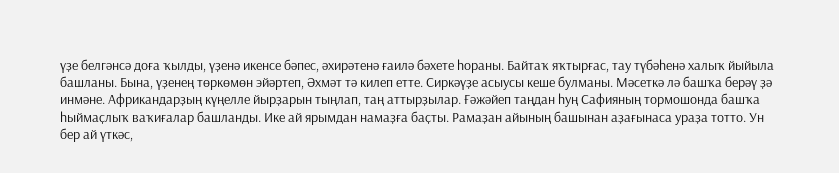үҙе белгәнсә доға ҡылды, үҙенә икенсе бәпес, әхирәтенә ғаилә бәхете һораны. Байтаҡ яҡтырғас, тау түбәһенә халыҡ йыйыла башланы. Бына, үҙенең төркөмөн эйәртеп, Әхмәт тә килеп етте. Сиркәүҙе асыусы кеше булманы. Мәсеткә лә башҡа берәү ҙә инмәне. Африкандарҙың күңелле йырҙарын тыңлап, таң аттырҙылар. Ғәжәйеп таңдан һуң Сафияның тормошонда башҡа һыймаҫлыҡ ваҡиғалар башланды. Ике ай ярымдан намаҙға баҫты. Рамаҙан айының башынан аҙағынаса ураҙа тотто. Ун бер ай үткәс,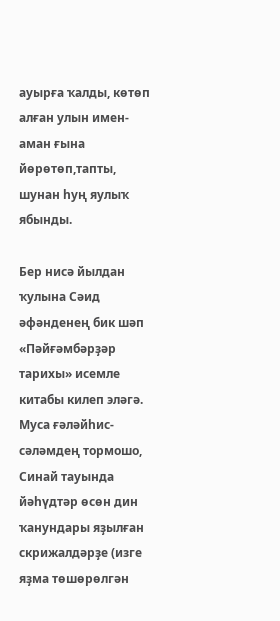ауырға ҡалды, көтөп алған улын имен-аман ғына йөрөтөп,тапты, шунан һуң яулыҡ ябынды.

Бер нисә йылдан ҡулына Сәид әфәнденең бик шәп «Пәйғәмбәрҙәр тарихы» исемле китабы килеп эләгә. Муса ғәләйһис-сәләмдең тормошо, Синай тауында йәһүдтәр өсөн дин ҡанундары яҙылған скрижалдәрҙе (изге яҙма төшөрөлгән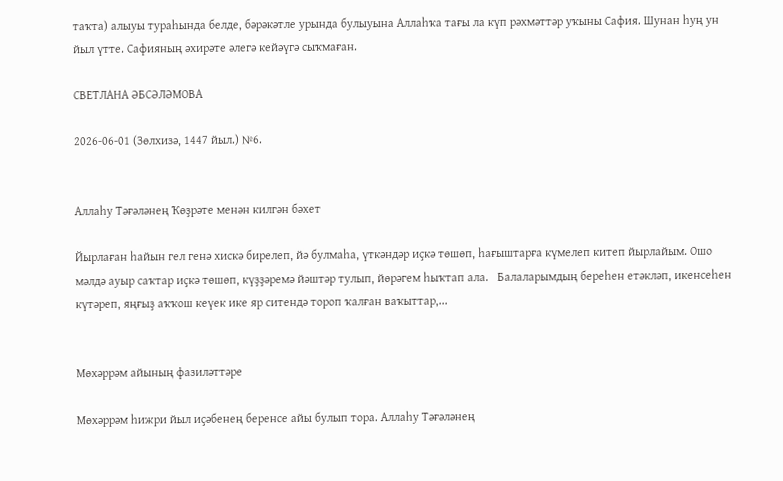таҡта) алыуы тураһында белде, бәрәкәтле урында булыуына Аллаһҡа тағы ла күп рәхмәттәр уҡыны Сафия. Шунан һуң ун йыл үтте. Сафияның әхирәте әлегә кейәүгә сыҡмаған.

СВЕТЛАНА ӘБСӘЛӘМОВА

2026-06-01 (Зөлхизә, 1447 йыл.) №6.


Аллаһу Тәғәләнең Ҡөҙрәте менән килгән бәхет

Йырлаған һайын гел генә хискә бирелеп, йә булмаһа, үткәндәр иҫкә төшөп, һағыштарға күмелеп китеп йырлайым. Ошо мәлдә ауыр саҡтар иҫкә төшөп, күҙҙәремә йәштәр тулып, йөрәгем һыҡтап ала.   Балаларымдың береһен етәкләп, икенсеһен күтәреп, яңғыҙ аҡҡош кеүек ике яр ситендә тороп ҡалған ваҡыттар,...


Мөхәррәм айының фазиләттәре

Мөхәррәм һижри йыл иҫәбенең беренсе айы булып тора. Аллаһу Тәғәләнең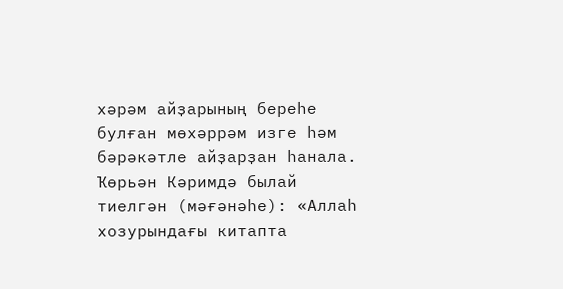хәрәм айҙарының береһе булған мөхәррәм изге һәм бәрәкәтле айҙарҙан һанала.   Ҡөрьән Кәримдә былай тиелгән (мәғәнәһе): «Аллаһ хозурындағы китапта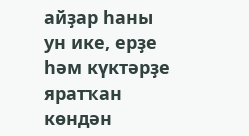айҙар һаны ун ике, ерҙе һәм күктәрҙе яратҡан көндән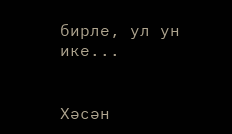бирле, ул ун ике...


Хәсән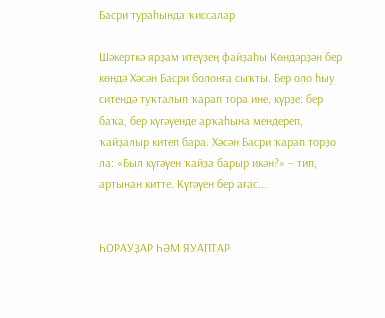Басри тураһында ҡиссалар

Шәкерткә ярҙам итеүҙең файҙаһы Көндәрҙән бер көндә Хәсән Басри болонға сыҡты. Бер оло һыу ситендә туҡталып ҡарап тора ине, күрҙе: бер баҡа, бер күгәүенде арҡаһына мендереп, ҡайҙалыр китеп бара. Хәсән Басри ҡарап торҙо ла: «Был күгәүен ҡайҙа барыр икән?» – тип, артынан китте. Күгәүен бер ағас...


ҺОРАУҘАР ҺӘМ ЯУАПТАР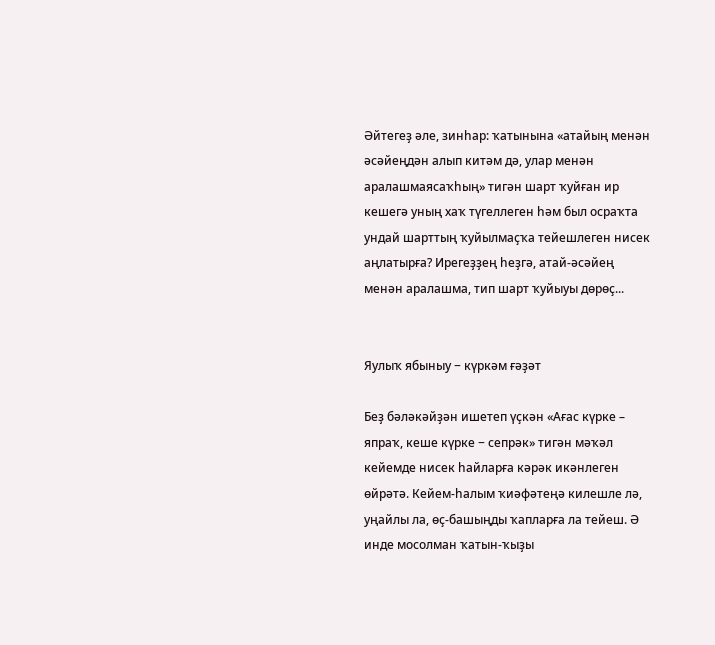Әйтегеҙ әле, зинһар: ҡатынына «атайың менән әсәйеңдән алып китәм дә, улар менән аралашмаясаҡһың» тигән шарт ҡуйған ир кешегә уның хаҡ түгеллеген һәм был осраҡта ундай шарттың ҡуйылмаҫҡа тейешлеген нисек аңлатырға? Ирегеҙҙең һеҙгә, атай-әсәйең менән аралашма, тип шарт ҡуйыуы дөрөҫ...


Яулыҡ ябыныу − күркәм ғәҙәт

Беҙ бәләкәйҙән ишетеп үҫкән «Ағас күрке – япраҡ, кеше күрке − сепрәк» тигән мәҡәл кейемде нисек һайларға кәрәк икәнлеген өйрәтә. Кейем-һалым ҡиәфәтеңә килешле лә, уңайлы ла, өҫ-башыңды ҡапларға ла тейеш. Ә инде мосолман ҡатын-ҡыҙы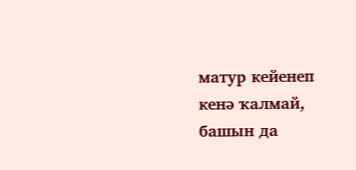матур кейенеп кенә ҡалмай, башын да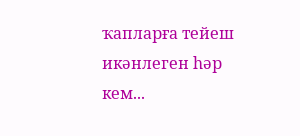ҡапларға тейеш икәнлеген һәр кем...